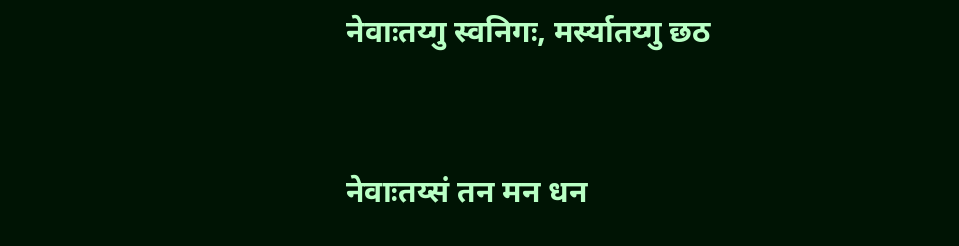नेवाःतय्गु स्वनिगः, मर्स्यातय्गु छठ



नेवाःतय्सं तन मन धन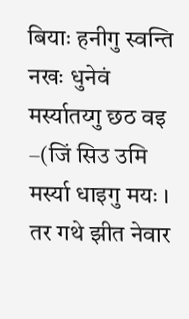बियाः हनीगु स्वन्ति नखः धुनेवं मर्स्यातय्गु छठ वइ –(जिं सिउ उमि मर्स्या धाइगु मयः । तर गथे झीत नेवार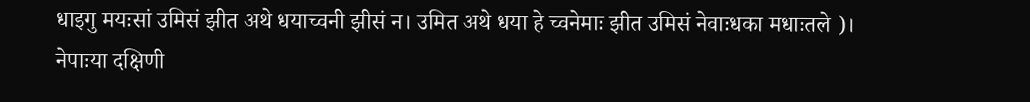धाइगु मयःसां उमिसं झीत अथे धयाच्वनी झीसं न। उमित अथे धया हे च्वनेमाः झीत उमिसं नेवाःधका मधाःतले )। नेपाःया दक्षिणी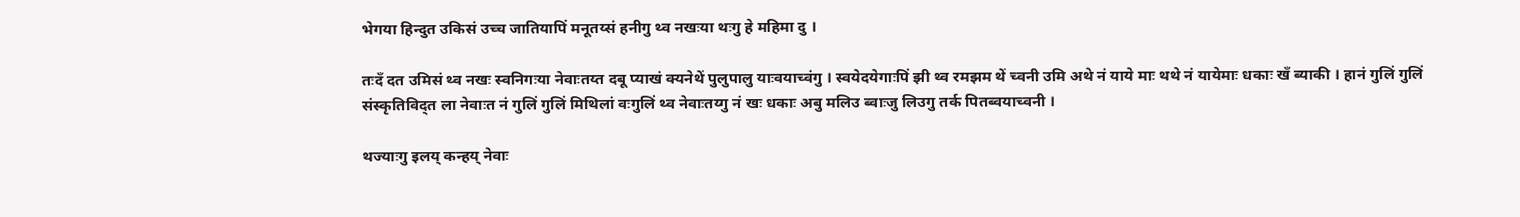भेगया हिन्दुत उकिसं उच्च जातियापिं मनूतय्सं हनीगु थ्व नखःया थःगु हे महिमा दु ।

तःदँ दत उमिसं थ्व नखः स्वनिगःया नेवाःतय्त दबू प्याखं क्यनेथें पुलुपालु याःवयाच्वंगु । स्वयेदयेगाःपिं झी थ्व रमझम थें च्वनी उमि अथे नं याये माः थथे नं यायेमाः धकाः खँ ब्याकी । हानं गुलिं गुलिं संस्कृतिविद्त ला नेवाःत नं गुलिं गुलिं मिथिलां वःगुलिं थ्व नेवाःतय्गु नं खः धकाः अबु मलिउ ब्वाःजु लिउगु तर्क पितब्वयाच्वनी ।

थज्याःगु इलय् कन्हय् नेवाः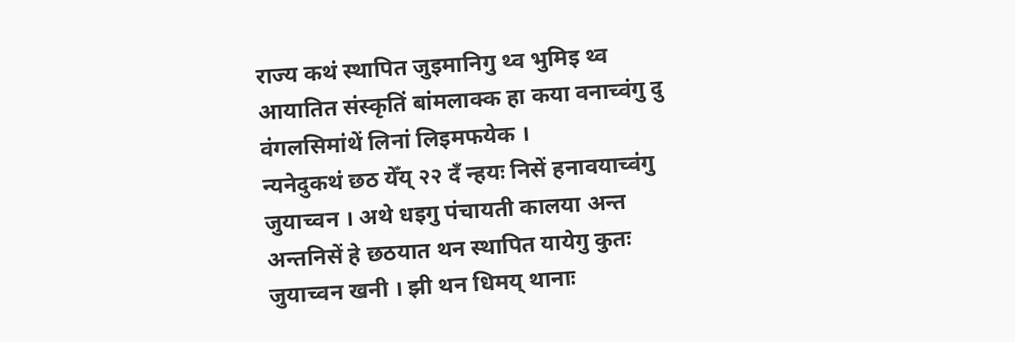राज्य कथं स्थापित जुइमानिगु थ्व भुमिइ थ्व आयातित संस्कृतिं बांमलाक्क हा कया वनाच्वंगु दु वंगलसिमांथें लिनां लिइमफयेक ।
न्यनेदुकथं छठ येँय् २२ दँ न्हयः निसें हनावयाच्वंगु जुयाच्वन । अथे धइगु पंचायती कालया अन्त अन्तनिसें हे छठयात थन स्थापित यायेगु कुतः जुयाच्वन खनी । झी थन धिमय् थानाः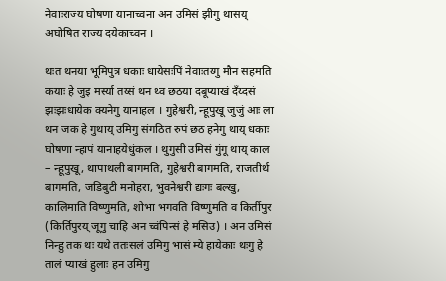नेवाःराज्य घोषणा यानाच्वना अन उमिसं झीगु थासय् अघोषित राज्य दयेकाच्वन ।

थःत थनया भूमिपुत्र धकाः धायेसःपिं नेवाःतय्गु मौन सहमति कयाः हे जुइ मर्स्या तय्सं थन थ्व छठया दबूप्याखं दँय्दसं झःझःधायेक क्यनेगु यानाहल । गुहेश्वरी, न्हूपुखू जुजुं आः ला थन जक हे गुथाय् उमिगु संगठित रुपं छठ हनेगु थाय् धकाः घोषणा न्हापं यानाहयेधुंकल । थुगुसी उमिसं गुंगू थाय् काल – न्हूपुखू, थापाथली बागमति, गुहेश्वरी बागमति, राजतीर्थ बागमति, जडिबुटी मनोहरा, भुवनेश्वरी द्यःगः बल्खु, कालिमाति विष्णुमति, शोभा भगवति विष्णुमति व किर्तीपुर (किर्तिपुरय् जूगु चाहि अन च्वंपिन्सं हे मसिउ) । अन उमिसं निन्हु तक थः यथे ततःसलं उमिगु भासं म्ये हायेकाः थःगु हे तालं प्याखं हुलाः हन उमिगु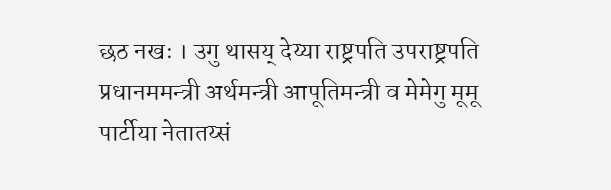छठ नखः । उगु थासय् देय्या राष्ट्रपति उपराष्ट्रपति प्रधानममन्त्री अर्थमन्त्री आपूतिमन्त्री व मेमेगु मूमू पार्टीया नेतातय्सं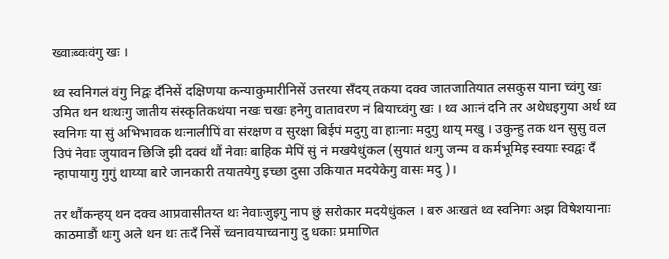ख्वाःब्वःवंगु खः ।

थ्व स्वनिगलं वंगु निद्वः दँनिसें दक्षिणया कन्याकुमारीनिसें उत्तरया सँदय् तकया दक्व जातजातियात लसकुस याना च्वंगु खः उमित थन थःथःगु जातीय संस्कृतिकथंया नखः चखः हनेगु वातावरण नं बियाच्वंगु खः । थ्व आःनं दनि तर अथेधइगुया अर्थ थ्व स्वनिगः या सुं अभिभावक थःनालीपिं वा संरक्षण व सुरक्षा बिईपं मदुगु वा हाःनाः मदुगु थाय् मखु । उकुन्हु तक थन सुसु वल उिपं नेवाः जुयावन छिजि झी दक्वं थौं नेवाः बाहिक मेपिं सुं नं मखयेधुंकल (सुयातं थःगु जन्म व कर्मभूमिइ स्वयाः स्वद्वः दँ न्हापायागु गुगुं थाय्या बारे जानकारी तयातयेगु इच्छा दुसा उकियात मदयेकेगु वासः मदु )।

तर थौंकन्हय् थन दक्व आप्रवासीतय्त थः नेवाःजुइगु नाप छुं सरोकार मदयेधुंकल । बरु अःखतं थ्व स्वनिगः अझ विषेशयानाः काठमाडौं थःगु अले थन थः तःदँ निसें च्वनावयाच्वनागु दु धकाः प्रमाणित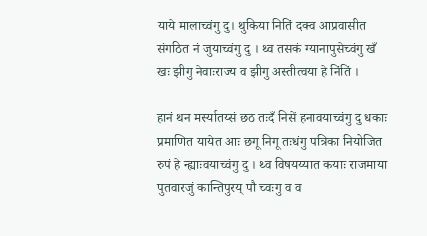याये मालाच्वंगु दु। थुकिया नितिं दक्व आप्रवासीत संगठित नं जुयाच्वंगु दु । थ्व तसकं ग्यानापुसेच्वंगु खँ खः झीगु नेवाःराज्य व झीगु अस्तीत्वया हे निंतिं ।

हानं थन मर्स्यातय्सं छठ तःदँ निसें हनावयाच्वंगु दु धकाः प्रमाणित यायेत आः छगू निगू तःधंगु पत्रिका नियोजित रुपं हे न्ह्याःवयाच्वंगु दु । थ्व विषयय्यात कयाः राजमाया पुतवारजुं कान्तिपुरय् पौ च्वःगु व व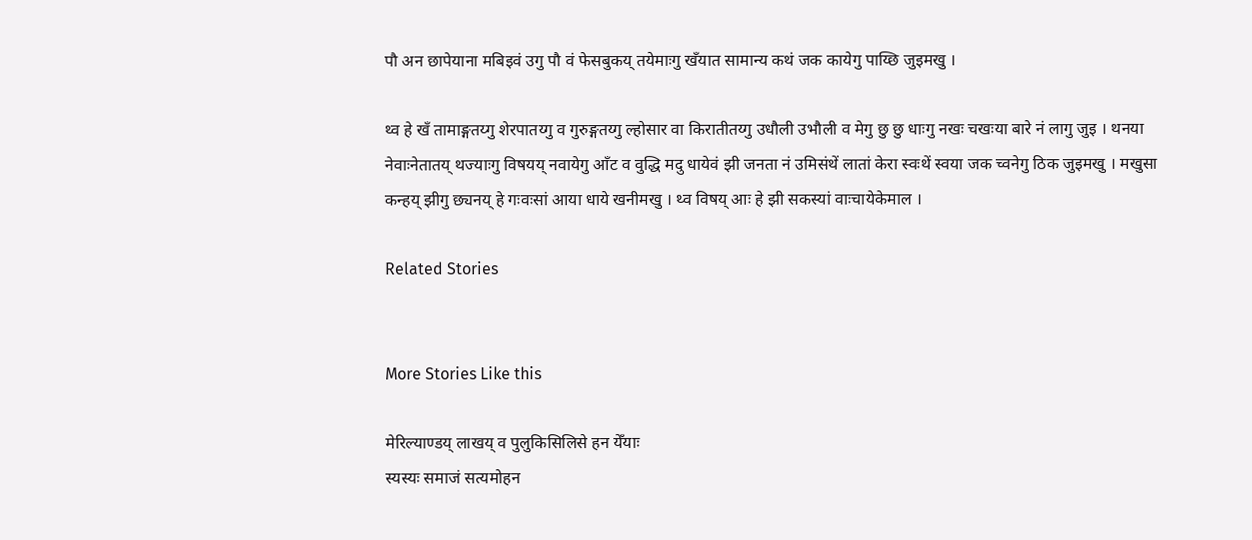पौ अन छापेयाना मबिइवं उगु पौ वं फेसबुकय् तयेमाःगु खँयात सामान्य कथं जक कायेगु पाय्छि जुइमखु ।

थ्व हे खँ तामाङ्गतय्गु शेरपातय्गु व गुरुङ्गतय्गु ल्होसार वा किरातीतय्गु उधौली उभौली व मेगु छु छु धाःगु नखः चखःया बारे नं लागु जुइ । थनया नेवाःनेतातय् थज्याःगु विषयय् नवायेगु आँट व वुद्धि मदु धायेवं झी जनता नं उमिसंथें लातां केरा स्वःथें स्वया जक च्वनेगु ठिक जुइमखु । मखुसा कन्हय् झीगु छ्यनय् हे गःवःसां आया धाये खनीमखु । थ्व विषय् आः हे झी सकस्यां वाःचायेकेमाल ।

Related Stories


More Stories Like this

मेरिल्याण्डय् लाखय् व पुलुकिसिलिसे हन येँयाः
स्यस्यः समाजं सत्यमोहन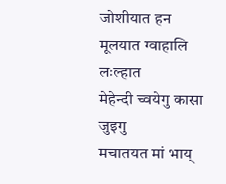जोशीयात हन
मूलयात ग्वाहालि लःल्हात
मेहेन्दी च्वयेगु कासा जुइगु
मचातयत मां भाय्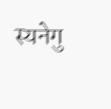स्यनेगु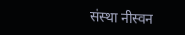संस्था नीस्वन